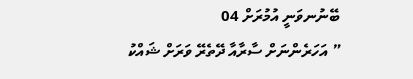ބޭނުނވަނީ އުމުރަށް 04
” އަހަރެންނަށް ސާރާއާ ދޭތެރޭ ވަރަށް ޝައްކު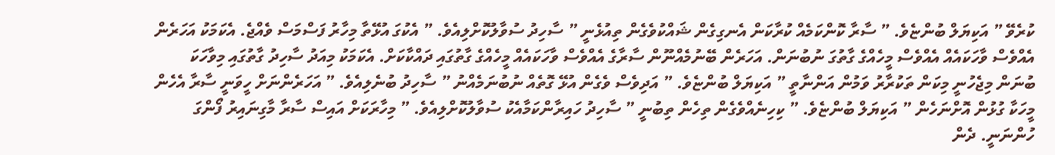ކުރެވޭ ” އަކިޔަލް ބުންޏެވެ. ” ސާރާ ކޮންކަމެއް ކުރާކަން އެނގިގެން ޝައްކުވެގެން ތިއުޅެނީ ” ސާހިދު ސުވާލުކޮށްލިއެވެ. ” އެކުގަ އުޅޭތާ މިހާރު ފަސްމަސް ވެއްޖެ. އެކަމަކު އަހަރެން އެއްވެސް ވާހަކައެއް އެއްވެސް މީހެއްގެ ގާތުގަ ނުބުނަން. އަހަރެން ބޭނުމެއްނޫން ސާރާގެ އެއްވެސް ވާހަކައެއް މީހެއްގެ ގާތުގައި ދައްކާކަށް. އެކަމަކު މިއަދު ސާހިދު ގާތުގައި މިވާހަކަ ބުނަން މިޖެހުނީ މިކަން ތަކުރާރު ވަމުން އަންނާތީ ” އަކިޔަލް ބުންޏެވެ. ” އަދިވެސް ވެގެން އުޅޭ ގޮތެއް ނުބުނަމެއްނު ” ސާހިދު ބުނެލިއެވެ. ” އަހަރެންނަށް ހީވަނީ ސާރާ އެހެން މީހަކާ ގުޅުން އޮށްނަހެން ” އަކިޔަލް ބުންޏެވެ. ” ކިހިނެއްވެގެން ތިހެން ތިބުނީ ” ސާހިދު ހައިރާންކަމާއެކު ސުވާލުކޮށްލިއެވެ. ” މިހާރަކަށް އައިސް ސާރާ މާގިނައިރު ފޯންގަ ހުންނަނީ. ދެން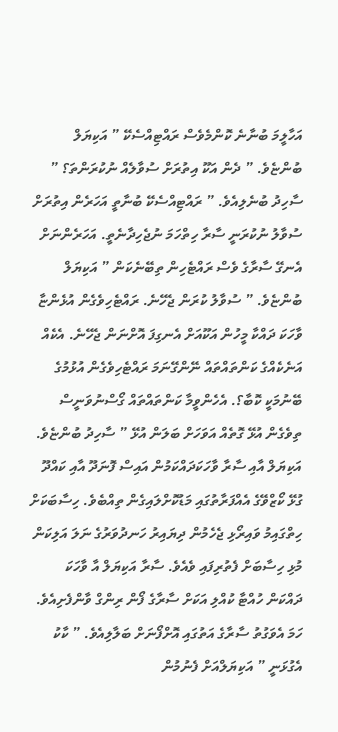އަހާލީމަ ބުނާނެ ކޮންމެވެސް ރައްޓިއްސެކޭ ” އަކިޔަލް ބުންޏެވެ. ” ދެން އަކޫ އިތުރަށް ސުވާލެއް ނުކުރަންތަ؟ ” ސާހިދު ބުނެލިއެވެ. ” ރައްޓިއްސެކޭ ބުނާތީ އަހަރެން އިތުރަށް ސުވާލު ނުކުރަނީ ސާރާ ހިތްހަމަ ނުޖެހިދާނެތީ. އަހަރެންނަށް އެނގޭ ސާރާގެ ވެސް ރައްޓެހިން ތިބޭނެކަން ” އަކިޔަލް ބުންޏެވެ. ” ސުވާލު ކުރަން ޖެހޭނެ. ރައްޓެހިވެގެން އުޅެންޏާ ވާހަކަ ދައްކާ މީހުން އަކޫއަށް އެނގިފަ އޮށްނަން ޖެހޭނެ. އެކެއް އަނެކެއްގެ ކަންތައްތައް ނޭންގޭނަމަ ރައްޓެހިވެގެން އުޅުމުގެ ބޭނުމަކީ ކޮބާ؟. އެހެންވީމާ ކަންތައްތައް ގޯސްނުވަނީސް ތިވެގެން އުޅޭ ގޮތެއް އަވަހަށް ބަލަން އުޅޭ ” ސާހިދު ބުންޏެވެ.
އަކިޔަލް އާއި ސާރާ ވާހަކަދައްކަމުން އައިސް ފޮނަދޫ އާއި ކައްދޫ ގުޅޭ ކޯޒްވޭގެ އެއްފަރާތުގައި މަޑުކޮށްލައިގެން ތިއްބެވެ. ހިސާބަކަށް ހިތްގައިމު ވައިރޯޅި ޖެހެމުން ދިޔައިރު ހަނދުވަރުގެ ނަލަ އަލިކަން މުޅި ހިސާބަށް ފެތުރިފައި ވެއެވެ. ސާރާ އަކިޔަލް އާ ވާހަކަ ދައްކަން ހުއްޓާ ކުއްލި އަކަށް ސާރާގެ ފޯން ރިންގް ވާންފެށިއެވެ. ހަމަ އެވަގުތު ސާރާގެ އަތުގައި އޮށްފޯނަށް ބަލާލިއެވެ. ” ކާކު އެގުޅަނީ ” އަކިޔަލްއަށް ފެނުމުން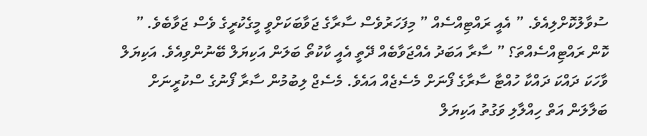ސުވާލުކޮށްލިއެވެ. ” އެއީ ރައްޓިއްސެއް ” މިފަހަރުވެސް ސާރާގެ ޖަވާބަކަށްވީ މީގެކުރީގެ ވެސް ޖަވާބެވެ. ” ކޮން ރައްޓިއްސެއްތަ؟ ” ސާރާ އަބަދު އެއްޖަވާބެއް ދޭތީ އެއީ ކާކުތޯ ބަލަން އަކިޔަލް ބޭނުންވިއެވެ. އަކިޔަލް ވާހަކަ ދައްކަ ދައްކާ ހުއްޓާ ސާރާގެ ފޯނަށް މެސެޖެއް އައެވެ. މެސެޖް ލިބުމުން ސާރާ ފޯނުގެ ސްކުރީނަށް ބަލާލަން އަތް ހިއްލާލި ވަގުތު އަކިޔަލް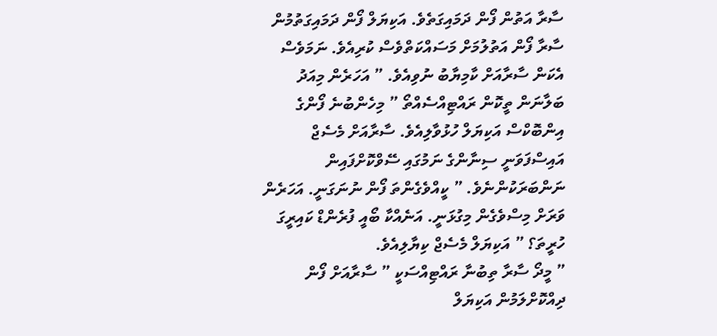ސާރާ އަތުން ފޯން ދަމައިގަތެވެ. އަކިޔަލް ފޯން ދަމައިގަތުމުން ސާރާ ފޯން އަތުލުމަށް މަސައްކަތްވެސް ކުރިއެވެ. ނަމަވެސް އެކަން ސާރާއަށް ކާމިޔާބު ނުވިއެވެ. ” އަހަރެން މިއަދު ބަލާނަން ތީކޮން ރައްޓިއްސެއްތޯ ” މިހެންބުނެ ފޯންގެ އިންބޮކްސް އަކިޔަލް ހުޅުވާލިއެވެ. ސާރާއަށް މެސެޖް އައިސްފަވަނީ ސިނާންގެ ނަމުގައި ސޭވްކޮށްފައިން ނަންބަރަކުންނެވެ. ” ކީއްވެގެންތަ ފޯން ނުނަގަނީ. އަހަރެން ވަރަށް މިސްވެގެން މިގުޅަނީ. އަނެއްކާ ބޯއީ ފުރެންޑް ކައިރީގަ ހުރީތަ؟ ” އަކިޔަލް މެސެޖް ކިޔާލިއެވެ.
” މީދޯ ސާރާ ތިބުނާ ރައްޓިއްސަކީ ” ސާރާއަށް ފޯން ދިއްކޮށްލަމުން އަކިޔަލް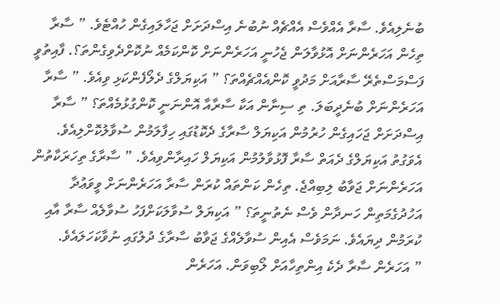ބުނެލިއެވެ. ސާރާ އެއްވެސް އެއްޗެއް ނުބުނެ އިސްދަށަށް ޖަހާލައިގެން ހުއްޓެވެ. ” ސާރާ ތިހެން އަހަރެންނަށް އޮޅުވާލަން ޖެހުނީ އަހަރެންނަށް ކޮންކަމެއް ނުކޮށްދެވިގެންތަ؟. ފާއިތުވީ ފަސްމަސްތެރޭ ސާރާއަށް މަދުވީ ކޮންއެއްޗެއްތަ؟ ” އަކިޔަލްގެ ދެލޯފެންކަޅި ވިއެވެ. ” ސާރާ އަހަރެންނަށް ބުނެދީބަލަ. ތި ސިނާން އަކާ ސާރާއާ އޮންނަނީ ކޮންގުޅުމެއްތަ؟ ” ސާރާ އިސްދަށަށް ޖަހައިގެން ހުރުމުން އަކިޔަލް ސާރާގެ ދެކޮޑުގައި ހިފާލަމުން ސުވާލުކޮށްލިއެވެ. އެވަގުތު އަކިޔަލްގެ ދެއަތް ސާރާ ފޮޅުވާލުމުން އަކިޔަލް ހައިރާންވިއެވެ. ” ސާރާގެ ތިހަރަކާތުން އަހަރެންނަށް ޖަވާބު ލިބިއްޖެ. ތިހެން ކަންތައް ކުރަން ސާރާ އަހަރެންނަށް ވީވަޢުދާ އަހުދުގެމަތިން ހަނދާން ވެސް ނެތުނީތަ؟ ” އަކިޔަލް ސުވާލަކަށްފަހު ސުވާލެއް ސާރާ އާއި ކުރަމުން ދިޔައެވެ. ނަމަވެސް އެއިން ސުވާލެއްގެ ޖަވާބު ސާރާގެ ދުލުގައި ނުވާކަހަލައެވެ.
” އަހަރެން ސާރާ ދެކެ އިންތިހާއަށް ލޯބިވަން. އަހަރެން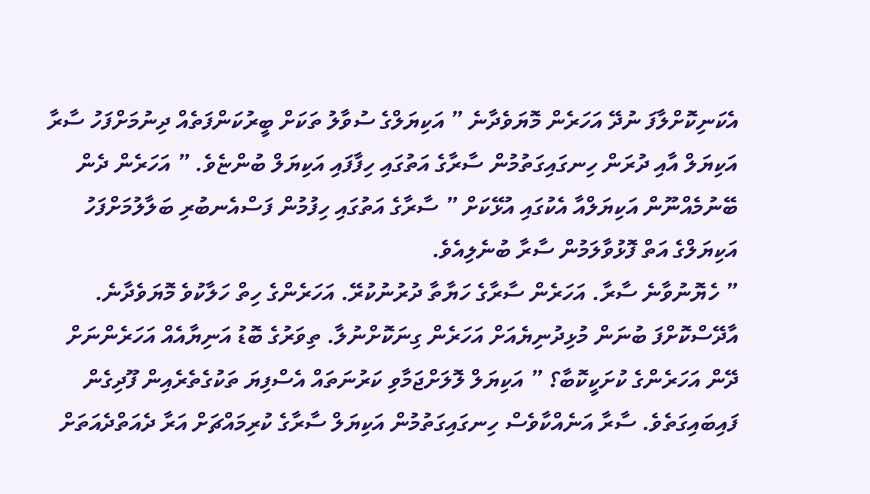އެކަނިކޮށްލާފަ ނުދޭ އަހަރެން މޮޔަވެދާނެ ” އަކިޔަލްގެ ސުވާލު ތަކަށް ބީރުކަންފަތެއް ދިނުމަށްފަހު ސާރާ އަކިޔަލް އާއި ދުރަން ހިނގައިގަތުމުން ސާރާގެ އަތުގައި ހިފާފައި އަކިޔަލް ބުންޏެވެ. ” އަހަރެން ދެން ބޭނުމެއްނޫން އަކިޔަލްއާ އެކުގައި އުޅޭކަށް ” ސާރާގެ އަތުގައި ހިފުމުން ފަސްއެނބުރި ބަލާލުމަށްފަހު އަކިޔަލްގެ އަތް ފޮޅުވާލަމުން ސާރާ ބުނެލިއެވެ.
” ހެޔޮނުވާނެ ސާރާ. އަހަރެން ސާރާގެ ހަޔާތާ ދުރުނުކުރޭ. އަހަރެންގެ ހިތް ހަލާކުވެ މޮޔަވެދާނެ. އާދޭސްކޮށްފަ ބުނަން މުޅިދުނިޔެއަށް އަހަރެން ގިނަކޮށްނުލާ. ތިވަރުގެ ބޮޑު އަނިޔާއެއް އަހަރެންނަށް ދޭން އަހަރެންގެ ކުށަކީކޮބާ؟ ” އަކިޔަލް ލޮލަށްޖަމާވި ކަރުނަތައް އެސްފިޔަ ތަކުގެތެރެއިން ފޫދިގެން ފައިބައިގަތެވެ. ސާރާ އަނެއްކާވެސް ހިނގައިގަތުމުން އަކިޔަލް ސާރާގެ ކުރިމައްޗަށް އަރާ ދެއަތްދެއަތަށް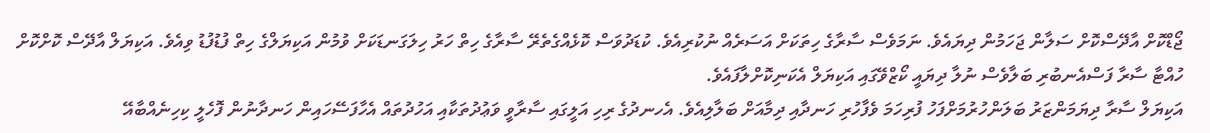ޖޯޑްކޮށް އާދޭސްކޮށް ސަލާން ޖަހަމުން ދިޔައެވެ. ނަމަވެސް ސާރާގެ ހިތަކަށް އަސަރެއް ނުކުރިއެވެ. ކުޑަދުވަސް ކޮޅެއްގެތެރޭ ސާރާގެ ހިތް ހަރު ހިލަގަނޑަކަށް ވުމުން އަކިޔަލްގެ ހިތް ފުޑުފުޑު ވިއެވެ. އަކިޔަލް އާދޭސް ކޮށްކޮށް ހުއްޓާ ސާރާ ފަސްއެނބުރި ބަލާވެސް ނުލާ ދިޔައީ ކޯޒްވޭގައި އަކިޔަލް އެކަނިކޮށްލާފައެވެ.
އަކިޔަލް ސާރާ ދިޔަމަންޒަރު ބަލަންހުރުމަށްފަހު ފުރިހަމަ ވެފާހުރި ހަނދާއި ދިމާއަށް ބަލާލިއެވެ. އެހނދުގެ ރިހި އަލީގައި ސާރާވީ ވަޢުދުތަކާއި އަހުދުތައް އެހާފަސޭހައިން ހަނދާނުން ފޮހެލީ ކިހިނެއްބާއޭ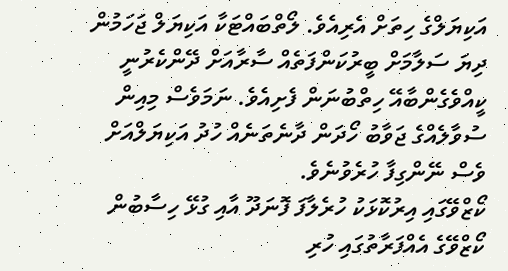އަކިޔަލްގެ ހިތަށް އެރިއެވެ. ލޯތްބައްޓަކާ އަކިޔަލް ޖަހަމުން ދިޔަ ސަލާމަށް ބީރުކަންފަތެއް ސާރާއަށް ދޭންކެރުނީ ކީއްވެގެންބާއޭ ހިތްބުނަން ފެށިއެވެ. ނަމަވެސް މިއިން ސުވާލެއްގެ ޖަވާބު ހޯދަން ދާނެތަނެއް ހުދު އަކިޔަލްއަށް ވެސް ނޭންގިފާ ހުރެވުނެވެ.
ކޯޒްވޭގައި އިރުކޮޅަކު ހުރެލާފަ ފޮނަދޫ އާއި ގުޅޭ ހިސާބުން ކޯޒްވޭގެ އެއްފަރާތުގައި ހުރި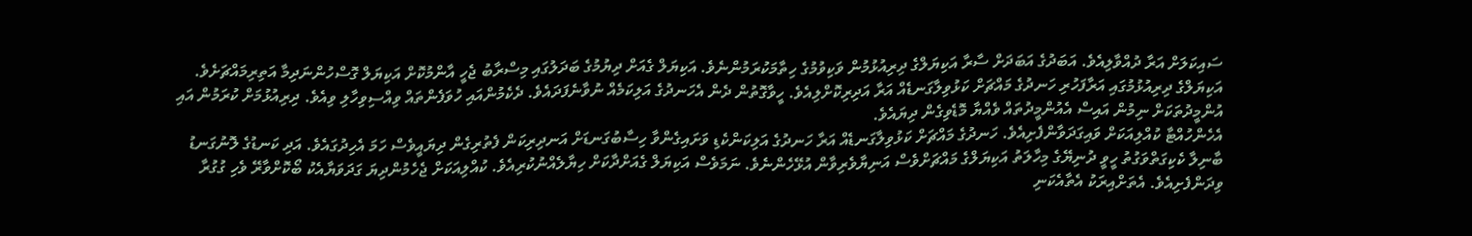ސައިކަލަށް އަރާ ދުއްވާލިއެވެ. އަބަދުގެ އަބަދަށް ސާރާ އަކިޔަލްގެ ދިރިއުޅުމުން ވަކިވުމުގެ ހިތާމަކުރަމުންނެވެ. އަކިޔަލް ގެއަށް ދިޔުމުގެ ބަދަލުގައި މިސްރާބު ޖެހީ އާންމުކޮށް އަކިޔަލް ގޮސްހުންނަދިމާ އަތިރިމައްޗަށެވެ.
އަކިޔަލްގެ ދިރިއުޅުމުގައި އަރާފަހުރި ހަނދުގެ މައްޗަށް ކަޅުވިލާގަނޑެއް އަރާ އަދިރިކޮށްލިއެވެ. ހީވާގޮތުން ދެން އެހަނދުގެ އަލިކަމެއް ނުވާނެފަދައެވެ. ދެކެމުންއައި ހުވަފެންތައް ވިއްސިވިހާލި ވިއެވެ. ދިރިއުޅުމަށް ކުރަމުން އައި އުންމީދުތަކަށް ނިމުން އައިސް އެއުންމީދުތައް ވެއްޔާ މޮޑެވިގެން ދިޔައެވެ.
އެހެންހުއްޓާ ކުއްލިއަކަށް ވައިގަދަވާންފެށިއެވެ. ހަނދުގެ މައްޗަށް ކަޅުވިލާގަނޑެއް އަރާ ހަނދުގެ އަލިކަންކެޑި ވަށައިގެންވާ ހިސާބުގަނޑަށް އަނދިރިކަން ފެތުރިގެން ދިޔައީވެސް ހަމަ އެހިދުގައެވެ. އަދި ކަނޑުގެ ލޮނުގަނޑު ބާނިލާ ކެކިގަތްވަގުތު ހީވީ ދުނިޔޭގެ މިހާލަތު އަކިޔަލްގެ މައްޗަށްވެސް އަނިޔާވެރިވާން އުޅޭހެންނެވެ. ނަމަވެސް އަކިޔަލް ގެއަށްދާކަށް ހިޔާލެއްނުކުރިއެވެ. ކުއްލިއަކަށް ޖެހެމުންދިޔަ ގަދަވަޔާއެކު ބޯކޮށްވާރޭ ވެހި ގުގުރާ ވިދަންފެށިއެވެ. އެތަށްއިރަކު އެތާއެކަނި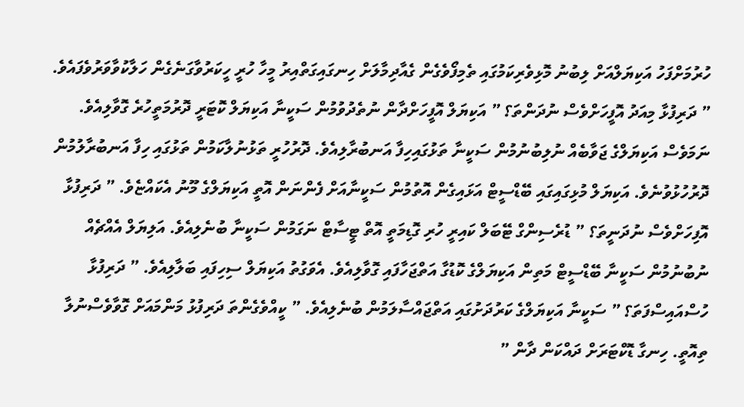ހުރުމަށްފަހު އަކިޔަލްއަށް ލިބުނު މޮޅިވެރިކަމުގައި ތެމިފޯވެގެން ގެއާދިމާލަށް ހިނގައިގަތްއިރު މީހާ ހުރީ ހީކަރުވާގަނެގެން ހަލާކުވާވަރުވެފައެވެ.
” ދަރިފުޅާ މިއަދު އޮފީހަށްވެސް ނުދަންތަ؟ ” އަކިޔަލް އޮފީހަށްދާން ނުތެދުވުމުން ސަކީނާ އަކިޔަލް ކޮޓަރީ ދޮރުމަތީހުރެ ގޮވާލިއެވެ. ނަމަވެސް އަކިޔަލްގެ ޖަވާބެއް ނުލިބުނުމުން ސަކީނާ ތަޅުގައިހިފާ އަނބުރާލިއެވެ. ދޮރުހުރީ ތަޅުނުލާކަމުން ތަޅުގައި ހިފާ އަނބުރާލުމުން ދޮރުހުޅުވުނެވެ. އަކިޔަލް މުޅިގައިގައި ބޭޑްސީޓް އަޅައިގެން އޮތުމުން ސަކީނާއަށް ފެންނަން އޮތީ އަކިޔަލްގެ މޫނު އެކައްޏެވެ. ” ދަރިފުޅާ އޮފިހަށްވެސް ނުދަނީތަ؟ ” ޑުރެސިންގް ޓޭބަލް ކައިރީ ހުރި ގޮޑިމަތީ އޮތް ޓީސާޓް ނަގަމުން ސަކީނާ ބުނެލިއެވެ. އަލިޔަލް އެއްޗެއް ނުބުނުމުން ސަކީނާ ބޭޑްސީޓް މަތިން އަކިޔަލްގެ ކޮޑުގާ އަތްޖަހާފައި ގޮވާލިއެވެ. އެވަގުތު އަކިޔަލް ސިހިފައި ބަލާލިއެވެ. ” ދަރިފުޅާ ހުސްއައިސްފަތަ؟ ” ސަކީނާ އަކިޔަލްގެ ކަރުދަށުގައި އަތްޖައްސާލަމުން ބުނެލިއެވެ. ” ކީއްވެގެންތަ ދަރިފުޅު މަންމައަށް ގޮވާވެސްނުލާ ތިއޮތީ. ހިނގާ ޑޮކްޓަރަށް ދައްކަން ދާން ”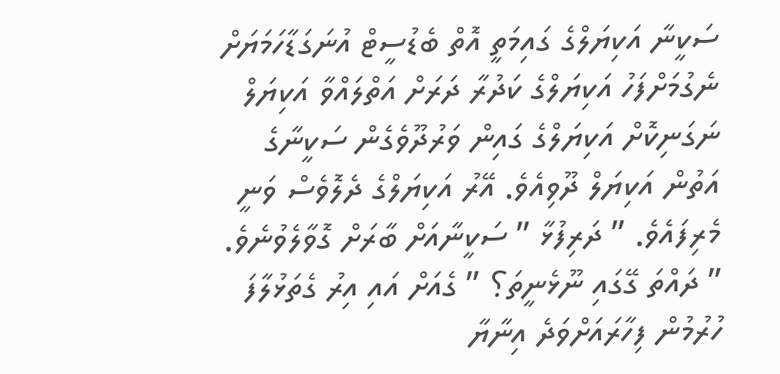ސަކީނާ އަކިޔަލްގެ ގައިމަތީ އޮތް ބެޑުސީޓް އުނަގަޑާހަމަޔަށް ނެގުމަށްފަހު އަކިޔަލްގެ ކަދުރާ ދަރަށް އަތްލައްވާ އަކިޔަލް ނަގަނިކޮށް އަކިޔަލްގެ ގައިން ވަރުދޫވެގެން ސަކީނާގެ އަތުން އަކިޔަލް ދޫވިއެވެ. އޭރު އަކިޔަލްގެ ދެލޮވެސް ވަނީ މެރިފައެވެ. ” ދަރިފުޅާ ” ސަކީނާއަށް ބާރަށް ގޮވާލެވުނެވެ.
” ދައްތަ ގޭގައި ނޫޅެނީތަ؟ ” ގެއަށް އައި އިރު ގެތަޅުލާފަ ހުރުމުން ފިހާރައަށްވަދެ އިނާޔާ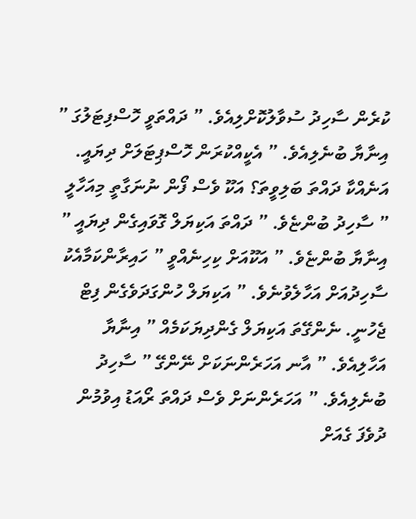ކުރެން ސާހިދު ސުވާލުކޮށްލިއެވެ. ” ދައްތަވީ ހޮސްފިޓަލުގަ ” އިނާޔާ ބުނެލިއެވެ. ” އެކީއްކުރަން ހޮސްޕިޓަލަށް ދިޔައީ. އަނެއްކާ ދައްތަ ބަލިވީތަ؟ އަކޫ ވެސް ފޯން ނުނަގާތީ މިއަހާލީ ” ސާހިދު ބުންޏެވެ. ” ދައްތަ އަކިޔަލް ގޮވައިގެން ދިޔައީ ” އިނާޔާ ބުންޏެވެ. ” އަކޫއަށް ކިހިނެއްވީ ” ހައިރާންކަމާއެކު ސާހިދުއަށް އަހާލެވުނެވެ. ” އަކިޔަލް ހުންގަދަވެގެން ފިޓް ޖެހުނީ. ނެންގޭތަ އަކިޔަލް ގެންދިޔަކަމެއް ” އިނާޔާ އަހާލިއެވެ. ” އާނ އަހަރެންނަކަށް ނޭންގޭ ” ސާހިދު ބުނެލިއެވެ. ” އަހަރެންނަށް ވެސް ދައްތަ ރޯއަޑު އިވުމުން ދުވެފަ ގެއަށް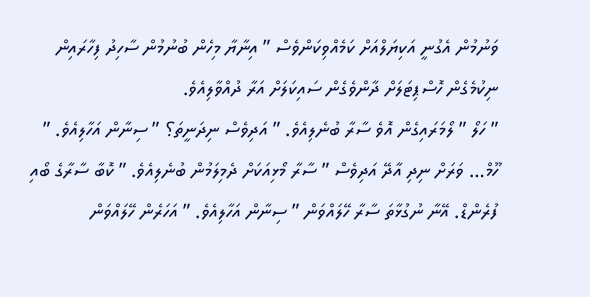ވަނުމުން އެގުނީ އަކިޔަލްއަށް ކަމެއްވިކަންވެސް ” އިނާޔާ މިހެން ބުނުމުން ސާހިދު ފިހާރައިން ނިކުމެގެން ހޮސްޕިޓަލަށް ދާންވެގެން ސައިކަލަށް އަރާ ދުއްވާލިއެވެ.
” ހަލޯ ” ލޯމަރައިގެން އޮވެ ސާރާ ބުނެލިއެވެ. ” އަދިވެސް ނިދަނީތަ؟ ” ސިނާން އަހާލިއެވެ. ” ހޫމް… ވަރަށް ނިދި އާދޭ އަދިވެސް ” ސާރާ މޯޅިއަކަށް ދެމިލަމުން ބުނެލިއެވެ. ” ކޮބާ ސާރާގެ ބޯއި ފުރެންޑް. އޭނާ ނުގުޅާތަ ސާރާ ހޭލައްވަން ” ސިނާން އަހާލިއެވެ. ” އަހަރެން ހޭލައްވަން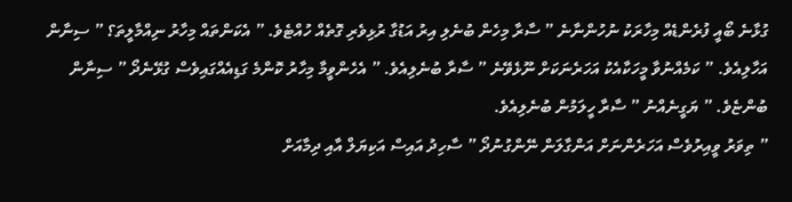ގުޅާނެ ބޯއީ ފުރެންޑެއް މިހާރަކު ނުހުންނާނެ ” ސާރާ މިހެން ބުނެލި އިރު އަޑުގާ ރުޅިވެރި ގޮތެއް ހުއްޓެވެ. ” އެކަންތައް މިހާރު ނިއްމާލީތަ؟ ” ސިނާން އަހާލިއެވެ. ” ކަމެއްނުވާ މީހަކާއެކު އަހަރެނަކަށް ނޫޅެވޭނެ ” ސާރާ ބުނެލިއެވެ. ” އެހެންވީމާ މިހާރު ކޮންމެ ގަޑިއެއްގައިވެސް ގުޅޭނެދޯ ” ސިނާން ބުންޏެވެ. ” ޔަގީނެއްނު ” ސާރާ ހީލަމުން ބުނެލިއެވެ.
” ތިވަރު ވީއިރުވެސް އަހަރެންނަށް އަންގާލަން ނޭންގުނުދޯ ” ސާހިދު އައިސް އަކިޔަލް އާއި ދިމާއަށް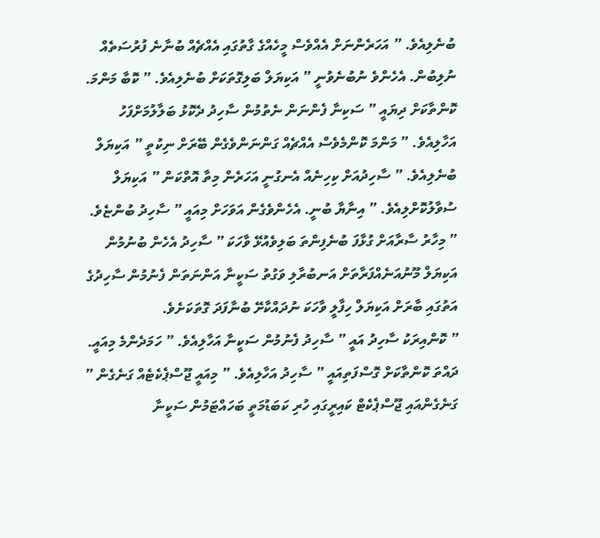ބުނެލިއެވެ. ” އަހަރެންނަށް އެއްވެސް މީހެއްގެ ގާތުގައި އެއްޗެއް ބުނާނެ ފުރުސަތެއް ނުލިބުން. އެހެންވެ ނުބުނެވުނީ ” އަކިޔަލް ބަލިގޮތަކަށް ބުނެލިއެވެ. ” ކޮބާ މަންމަ. ކޮންތާކަށް ދިޔައީ ” ސަކިނާ ފެންނަން ނެތުމުން ސާހިދު ދެކޮޅު ބަލާލުމަށްފަހު އަހާލިއެވެ. ” މަންމަ ކޮންމެވެސް އެއްޗެއް ގަންނަންވެގެން ބޭރަށް ނިކުތީ ” އަކިޔަލް ބުނެލިއެވެ. ” ސާހިދުއަށް ކިހިނެއް އެނގުނީ އަހަރެން މިތާ އޮތްކަން ” އަކިޔަލް ސުވާލުކޮށްލިއެވެ. ” އިނާޔާ ބުނީ. އެހެންވެގެން އަވަހަށް މިއައީ ” ސާހިދު ބުންޏެވެ. ” މިހާރު ސާރާއަށް ގުޅާފަ ބުނެފިންތަ ބަލިވެއުޅޭ ވާހަކަ ” ސާހިދު އެހެން ބުނުމުން އަކިޔަލް މޫނުއަނެއްފަރާތަށް އަނބުރާލި ވަގުތު ސަކީނާ އަންނަތަން ފެނުމުން ސާހިދުގެ އަތުގައި ބާރަށް އަކިޔަލް ހިފާލީ ވާހަކަ ނުދައްކާށޭ ބުނާފަދަ ގޮތަކަށެވެ.
” ކޮންއިރަކު ސާހިދު އައީ ” ސާހިދު ފެނުމުން ސަކީނާ އަހާލިއެވެ. ” ހަމަދެންމެ މިއައީ. ދައްތަ ކޮންތާކަށް ގޮސްފަތިއައީ ” ސާހިދު އަހާލިއެވެ. ” މިއައީ ޖޫސްޕެކެޓެއް ގަނެގެން ” ގަނެގެންއައި ޖޫސްޕެކެޓް ކައިރީގައި ހުރި ކަބަޑުމަތީ ބަހައްޓަމުން ސަކީނާ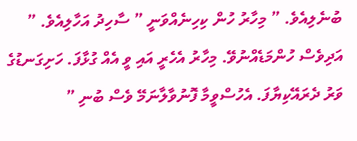ބުނެލިއެވެ. ” މިހާރު ހުން ކިހިނެއްވަނީ ” ސާހިދު އަހާލިއެވެ. ” އަދިވެސް ހުންމަޑެއްނުވޭ. މިހާރު އެހެރީ އައި ވީ އެއް ގުޅާފަ. ހަށިގަނޑުގެ ވަރު ދެރައޭކިޔާފަ. އެހުސްވީމާ ފޮނުވާލާނަމޭ ވެސް ބުނި ”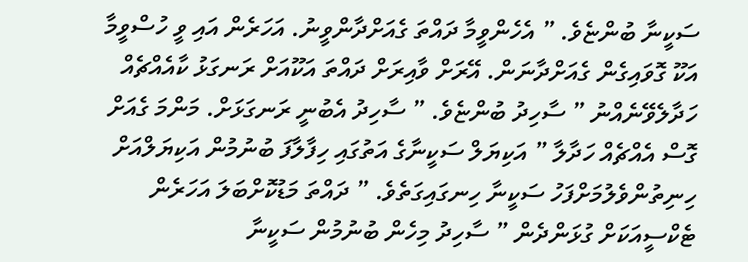ސަކީނާ ބުންޏެވެ. ” އެހެންވީމާ ދައްތަ ގެއަށްދާންވީނު. އަހަރެން އައި ވީ ހުސްވީމާ އަކޫ ގޮވައިގެން ގެއަށްދާނަން. އޭރަށް ވާއިރަށް ދައްތަ އަކޫއަށް ރަނގަޅު ކާއެއްޗެއް ހަދާލެވޭނެއްނު ” ސާހިދު ބުންޏެވެ. ” ސާހިދު އެބުނީ ރަނގަޅަށް. މަންމަ ގެއަށް ގޮސް އެއްޗެއް ހަދާލާ ” އަކިޔަލް ސަކީނާގެ އަތުގައި ހިފާލާފަ ބުނުމުން އަކިޔަލްއަށް ހިނިތުންވެލުމަށްފަހު ސަކީނާ ހިނގައިގަތެވެ. ” ދައްތަ މަޑުކޮށްބަލަ އަހަރެން ޓެކްސީއަކަށް ގުޅަންދެން ” ސާހިދު މިހެން ބުނުމުން ސަކީނާ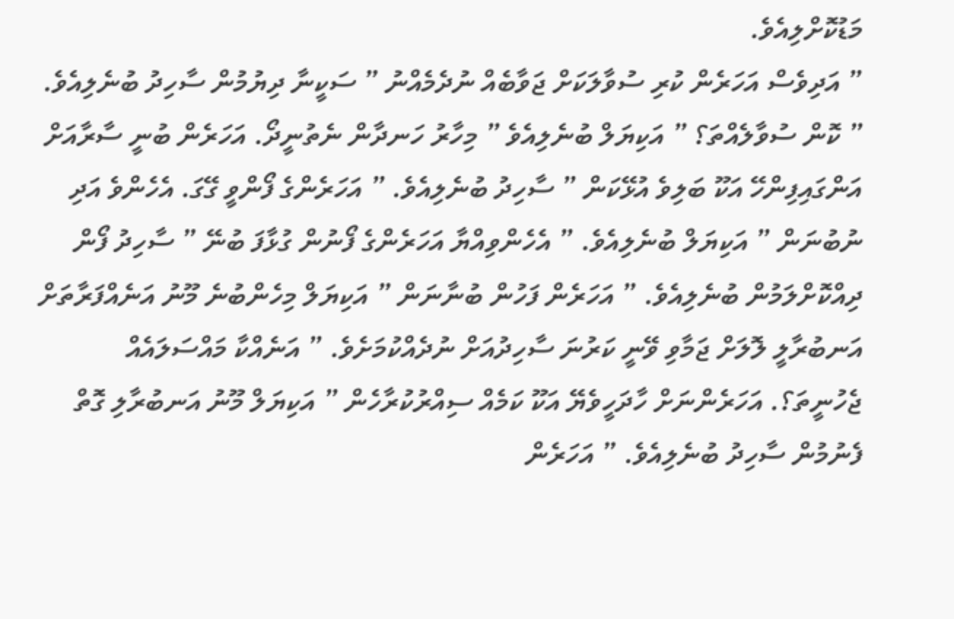މަޑުކޮށްލިއެވެ.
” އަދިވެސް އަހަރެން ކުރި ސުވާލަކަށް ޖަވާބެއް ނުދެމެއްނު ” ސަކީނާ ދިޔުމުން ސާހިދު ބުނެލިއެވެ. ” ކޮން ސުވާލެއްތަ؟ ” އަކިޔަލް ބުނެލިއެވެ ” މިހާރު ހަނދާން ނެތުނީދޯ. އަހަރެން ބުނީ ސާރާއަށް އަންގައިފިންހޭ އަކޫ ބަލިވެ އުޅޭކަން ” ސާހިދު ބުނެލިއެވެ. ” އަހަރެންގެ ފޯންވީ ގޭގަ. އެހެންވެ އަދި ނުބުނަން ” އަކިޔަލް ބުނެލިއެވެ. ” އެހެންވިއްޔާ އަހަރެންގެ ފޯނުން ގުޅާފަ ބުނޭ ” ސާހިދު ފޯން ދިއްކޮށްލަމުން ބުނެލިއެވެ. ” އަހަރެން ފަހުން ބުނާނަން ” އަކިޔަލް މިހެންބުނެ މޫނު އަނެއްފަރާތަށް އަނބުރާލީ ލޮލަށް ޖަމާވި ވޭނީ ކަރުނަ ސާހިދުއަށް ނުދެއްކުމަށެވެ. ” އަނެއްކާ މައްސަލައެއް ޖެހުނީތަ؟. އަހަރެންނަށް ހާދަހީވެޔޭ އަކޫ ކަމެއް ސިއްރުކުރާހެން ” އަކިޔަލް މޫނު އަނބުރާލި ގޮތް ފެނުމުން ސާހިދު ބުނެލިއެވެ. ” އަހަރެން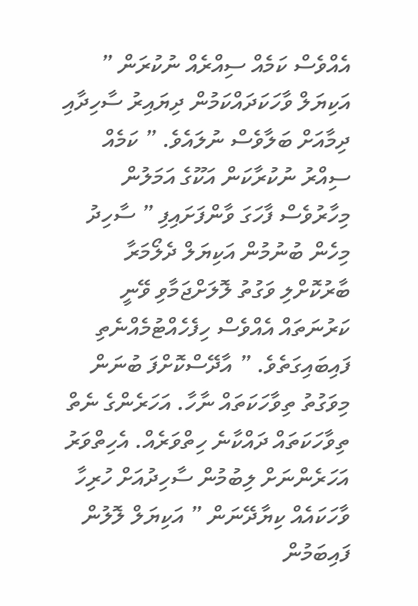އެއްވެސް ކަމެއް ސިއްރެއް ނުކުރަން ” އަކިޔަލް ވާހަކަދައްކަމުން ދިޔައިރު ސާހިދާއި ދިމާއަށް ބަލާވެސް ނުލައެވެ. ” ކަމެއް ސިއްރު ނުކުރާކަން އަކޫގެ އަމަލުން މިހާރުވެސް ފާހަގަ ވާންފަށައިފި ” ސާހިދު މިހެން ބުނުމުން އަކިޔަލް ދެލޯމަރާ ބާރުކޮށްލި ވަގުތު ލޮލަށްޖަމާވި ވޭނީ ކަރުނަތައް އެއްވެސް ހިފެހެއްޓުމެއްނެތި ފައިބައިގަތެވެ. ” އާދޭސްކޮށްފަ ބުނަން މިވަގުތު ތިވާހަކަތައް ނާހާ. އަހަރެންގެ ނެތް ތިވާހަކަތައް ދައްކާނެ ހިތްވަރެއް. އެހިތްވަރު އަހަރެންނަށް ލިބުމުން ސާހިދުއަށް ހުރިހާ ވާހަކައެއް ކިޔާދޭނަން ” އަކިޔަލް ލޮލުން ފައިބަމުން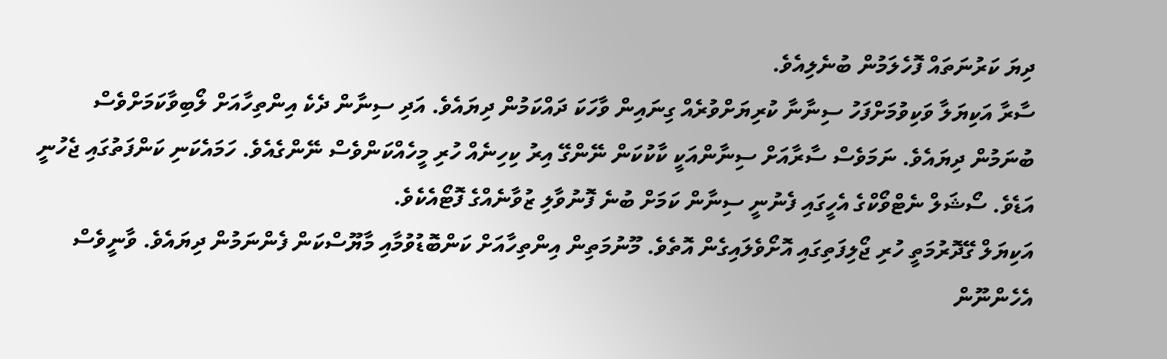ދިޔަ ކަރުނަތައް ފޮހެލަމުން ބުނެލިއެވެ.
ސާރާ އަކިޔަލާ ވަކިވުމަށްފަހު ސިނާނާ ކުރިޔަށްވުރެއް ގިނައިން ވާހަކަ ދައްކަމުން ދިޔައެވެ. އަދި ސިނާން ދެކެ އިންތިހާއަށް ލޯބިވާކަމަށްވެސް ބުނަމުން ދިޔައެވެ. ނަމަވެސް ސާރާއަށް ސިނާންއަކީ ކާކުކަން ނޭންގޭ އިރު ކިހިނެއް ހުރި މީހެއްކަންވެސް ނޭންގެއެވެ. ހަމައެކަނި ކަންފަތުގައި ޖެހުނީ އަޑެވެ. ސޯޝަލް ނެޓްވޯކްގެ އެހީގައި ފެނުނީ ސިނާން ކަމަށް ބުނެ ފޮނުވާލި ޒުވާނެއްގެ ފޮޓޯއެކެވެ.
އަކިޔަލް ގޭދޮރުމަތީ ހުރި ޖޯލިފަތިގައި އޮށޯވެލައިގެން އޮތެވެ. މޫނުމަތިން އިންތިހާއަށް ކަންބޮޑުވުމާއި މާޔޫސްކަން ފެންނަމުން ދިޔައެވެ. ވާނީވެސް އެހެންނޫން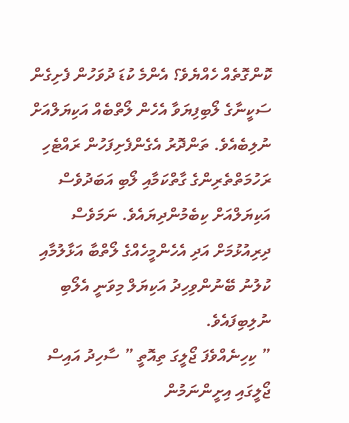ކޮންގޮތެއް ހެއްޔެވެ؟ އެންމެ ކުޑަ ދުވަހުން ފެށިގެން ސަކީނާގެ ލޯބިފިޔަވާ އެހެން ލޯތްބެއް އަކިޔަލްއަށް ނުލިބެއެވެ. ތަންދޮރު އެގެންފެށިފަހުން ރައްޓެހި ރަހުމަތްތެރިންގެ ގާތްކަމާއި ލޯބި އަބަދުވެސް އަކިޔަލްއަށް ކިބެމުންދިޔައެވެ. ނަމަވެސް ދިރިއުޅުމަށް އަދި އެހެންމީހެއްގެ ލޯތްބާ އަޅާލުމާއި ކުލުނު ބޭނުންވިހިދު އަކިޔަލް މިވަނީ އެލޯބި ނުލިބިފައެވެ.
” ކިހިނެއްވެފަ ޖޯލީގަ ތިއޮތީ ” ސާހިދު އައިސް ޖޯލީގައި އިށީންނަމުން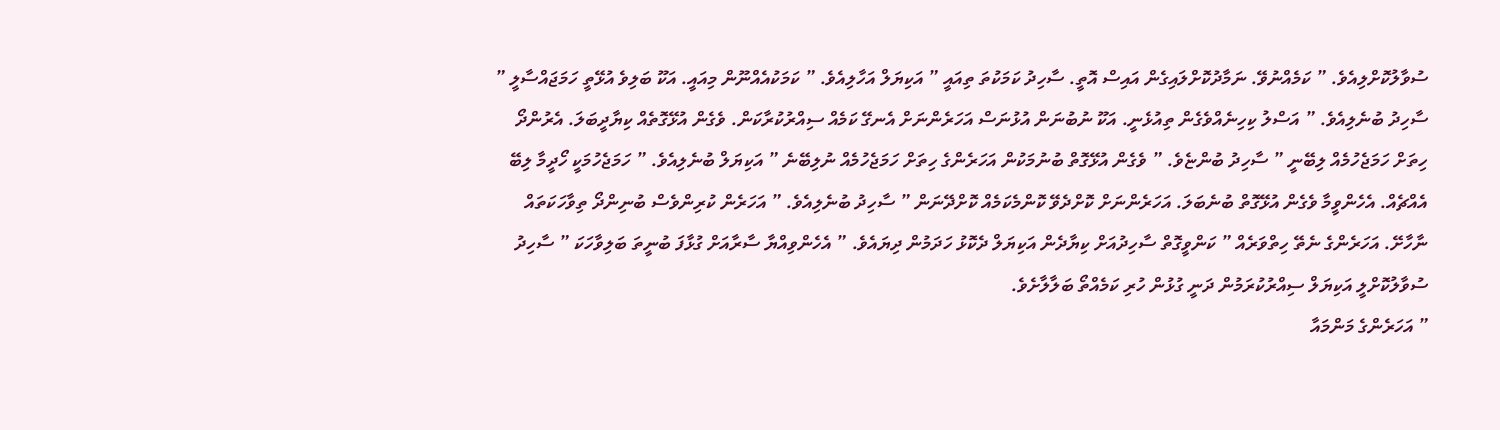ސުވާލުކޮށްލިއެވެ. ” ކަމެއްނުވޭ. ނަމާދުކޮށްލައިގެން އައިސް އޮތީ. ސާހިދު ކަމަކުތަ ތިއައީ ” އަކިޔަލް އަހާލިއެވެ. ” ކަމަކުއެއްނޫން މިއައީ. އަކޫ ބަލިވެ އުޅޭތީ ހަމަޖައްސާލީ ” ސާހިދު ބުނެލިއެވެ. ” އަސްލު ކިހިނެއްވެގެން ތިއުޅެނީ. އަކޫ ނުބުނަން އުޅުނަސް އަހަރެންނަށް އެނގޭ ކަމެއް ސިއްރުކުރާކަން. ވެގެން އުޅޭގޮތެއް ކިޔާދީބަލަ. އެރުންދޯ ހިތަށް ހަމަޖެހުމެއް ލިބޭނީ ” ސާހިދު ބުންޏެވެ. ” ވެގެން އުޅޭގޮތް ބުނުމަކުން އަހަރެންގެ ހިތަށް ހަމަޖެހުމެއް ނުލިބޭނެ ” އަކިޔަލް ބުނެލިއެވެ. ” ހަމަޖެހުމަކީ ހޯދީމާ ލިބޭ އެއްޗެއް. އެހެންވީމާ ވެގެން އުޅޭގޮތް ބުނެބަލަ. އަހަރެންނަށް ކޮށްދެވޭ ކޮންމެކަމެއް ކޮށްދޭނަން ” ސާހިދު ބުނެލިއެވެ. ” އަހަރެން ކުރިންވެސް ބުނިންދޯ ތިވާހަކަތައް ނާހާށޭ. އަހަރެންގެ ނެތޭ ހިތްވަރެއް ” ކަންވީގޮތް ސާހިދުއަށް ކިޔާދެން އަކިޔަލް ދެކޮޅު ހަދަމުން ދިޔައެވެ. ” އެހެންވިއްޔާ ސާރާއަށް ގުޅާފަ ބުނީތަ ބަލިވާހަކަ ” ސާހިދު ސުވާލުކޮށްލީ އަކިޔަލް ސިއްރުކުރަމުން ދަނީ ގުޅުން ހުރި ކަމެއްތޯ ބަލާލާށެވެ.
” އަހަރެންގެ މަންމައާ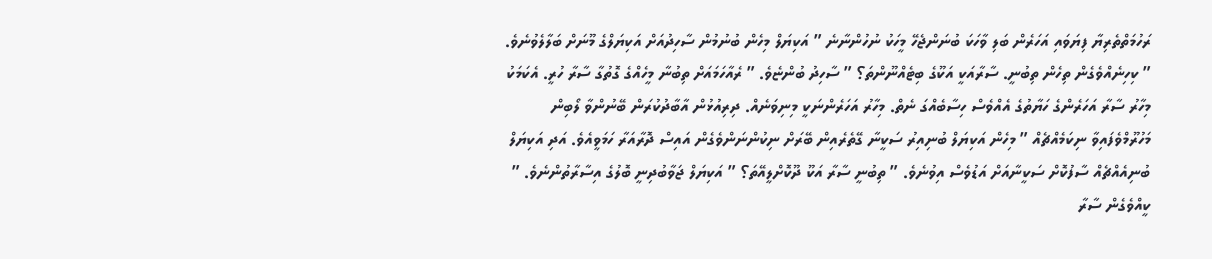ރަހުމަތްތެރިޔާ ފިޔަވައި އަހަރެން ބަލި ވާހަކަ ބުނަންޖެހޭ މީހަކު ނުހުންނާނެ ” އަކިޔަލް މިހެން ބުނުމުން ސާހިދުއަށް އަކިޔަލްގެ މޫނަށް ބަލާލެވުނެވެ. ” ކިހިނެއްވެގެން ތިހެން ތިބުނީ. ސާރާއަކީ އަކޫގެ ބިޓެއްނޫންތަ؟ ” ސާހިދު ބުންޏެވެ. ” ރެއާހަމައަށް ތިބުނާ މީހެއްގެ ގޮތުގާ ސާރާ ހުރީ. އެކަމަކު މިހާރު ސާރާ އަހަރެންގެ ހަޔާތުގެ އެއްވެސް ހިސާބެއްގަ ނެތް. މިހާރު އަހަރެންނަކީ މިނިވަނެއް. ދިރިއުޅުން އާބާދުކުރަން ބޭނުންވާ ލޯބިން މަހުރޫމްވެފައިވާ ނިކަމެއްޗެއް ” މިހެން އަކިޔަލް ބުނިއިރު ސަކީނާ ގޭތެރެއިން ބޭރަށް ނިކުންނަންވެގެން އައިސް ދޮރާއަރާ ހަމަވީއެވެ. އަދި އަކިޔަލް ބުނިއެއްޗެއް ސާފުކޮށް ސަކީނާއަށް އަޑުވެސް އިވުނެވެ. ” ތިބުނީ ސާރާ އަކޫ ދޫކޮށްލީއޭތަ؟ ” އަކިޔަލް ޖަވާބުދިނީ ބޮލުގެ އިސާރާތުންނެވެ. ” ކީއްވެގެން ސާރާ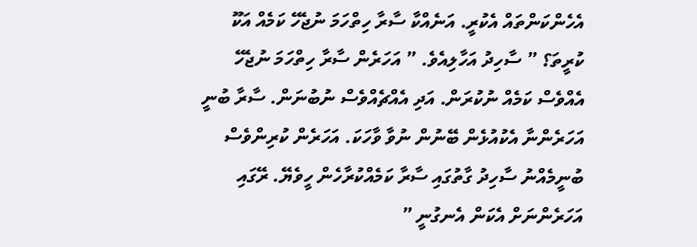އެހެންކަންތައް އެކުރީ. އަނެއްކާ ސާރާ ހިތްހަމަ ނުޖެހޭ ކަމެއް އަކޫ ކުރީތަ؟ ” ސާހިދު އަހާލިއެވެ. ” އަހަރެން ސާރާ ހިތްހަމަ ނުޖެހޭ އެއްވެސް ކަމެއް ނުކުރަން. އަދި އެއްޗެއްވެސް ނުބުނަން. ސާރާ ބުނީ އަހަރެންނާ އެކުއުޅެން ބޭނުން ނުވާ ވާހަކަ. އަހަރެން ކުރިންވެސް ބުނީމެއްނު ސާހިދު ގާތުގައި ސާރާ ކަމެއްކުރާހެން ހީވެޔޭ. ރޭގައި އަހަރެންނަށް އެކަން އެނގުނީ ”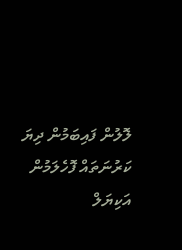ލޮލުން ފައިބަމުން ދިޔަ ކަރުނަތައް ފޮހެލަމުން އަކިޔަލް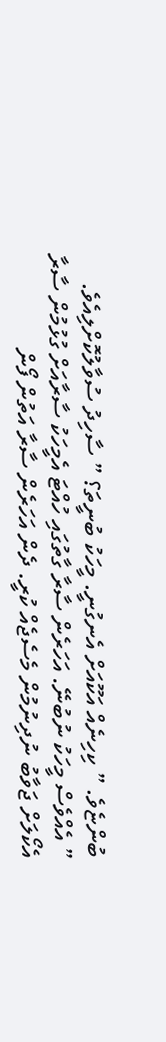ބުންޏެވެ. ” ކިހިނެއް އަކޫއަށް އެނގުނީ. މީހަކު ބުނީތަ؟ ” ސާހިދު ސުވާލުކޮށްލިއެވެ.
” އެއްވެސް މީހަކު ނުބުނޭ. އަހަރެން ސާރާ ގާތުގައި ހުއްޓަ އެމީހަކު ސާރާއަށް ގުޅުމުން ސާރާ އެކޯލަށް ޖަވާބު ނުދިނުމުން މެސެޖެއް ކުރީ. ދެން އަހަރެން ސާރާ އަތުން ފޯން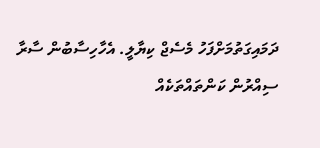ދަމައިގަތުމަށްފަހު މެސެޖް ކިޔާލީ. އެހާހިސާބުން ސާރާ ސިއްރުން ކަންތައްތަކެއް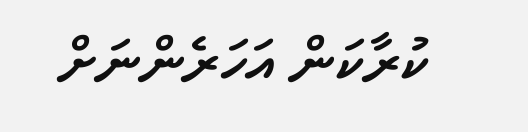ކުރާކަން އަހަރެންނަށް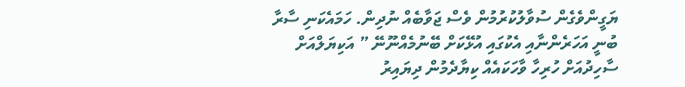ޔަގީންވެގެން ސުވާލުކުރުމުން ވެސް ޖަވާބެއް ނުދިން. ހަމައެކަނި ސާރާ ބުނީ އަހަރެންނާއި އެކުގައި އުޅޭކަށް ބޭނުމެއްނޫނޭ ” އަކިޔަލްއަށް ސާހިދުއަށް ހުރިހާ ވާހަކައެއް ކިޔާދެމުން ދިޔައިރު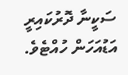ސަކީނާ ދޮރުކައިރީ އަޑުއަހަން ހުއްޓެވެ.